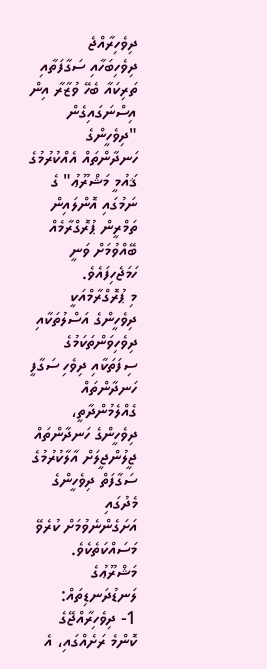ދިވެހިރާއްޖެ
ދިވެހިބަހާއި ސަގާފަތާއި ތަރިކައާ ބެހޭ ވުޒާރާ އިން އިސްނަގައިގެން "ދިވެހީންގެ ހަނދާންތައް އެއްކުރުމުގެ ޤައުމީ މަޝްރޫޢު" ގެ ނަމުގައި އޮންލައިން ތަމްރީން ޕުރޮގްރާމެއް ބޭއްވުމަށް ވަނީ ހަމަޖެހިފައެވެ.
މި ޕުރޮގްރާމްއަކީ ދިވެހީންގެ އަސްލުތަކާއި ދިވެހިވަންތަކަމުގެ ސިފަތަކާއި ދިވެހި ސަގާފީ ހަނދާންތައް ގެއްލެމުންދާތީ، ދިވެހީންގެ ހަނދާންތައް ޖީލުންޖީލަށް އާލާކުރުމުގެ ސަގާފަތް ދިވެހީންގެ މެދުގައި
އަށަގެންނެވުމަށް ކުރެވޭ މަސައްކަތެކެވެ.
މަޝްރޫޢުގެ ލަނޑުދަނޑިތައް:
1- ދިވެހިރާއްޖޭގެ ކޮންމެ ރަށެއްގައި، އެ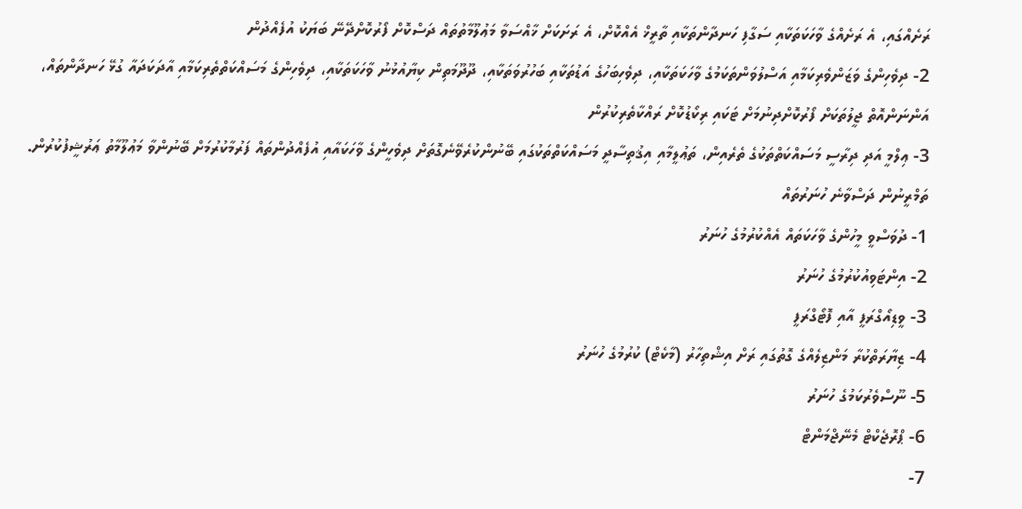ރަށެއްގައި، އެ ރަށެއްގެ ވާހަކަތަކާއި ސަގާފި ހަނދާންތަކާއި ތާރީޚް އެއްކޮށް، އެ ރަށަކަށް ޚާއްސަވާ މަޢުލޫމާތުތައް ދަސްކޮށް ފޯރުކޮށްދޭނޭ ބަޔަކު އުފެއްދުން
2- ދިވެހިންގެ ވަޒަންވެރިކަމާއި އަސްލުވަންތަކަމުގެ ވާހަކަތަކާއި، ދިވެހިބަހުގެ އަޑުތަކާއި ބަހުރުވަތަކާއި، ދޫދޫމަތިން ކިޔާއުޅުނު ވާހަކަތަކާއި، ދިވެހިންގެ މަސައްކަތްތެރިކަމާއި އާދަކަދައާ ގުޅޭ ހަނދާންތައް،
އަންނަންއޮތް ޖީލުތަކަށް ފޯރުކޮށްދިނުމަށް ޓަކައި ރިކޯޑުކޮށް ރައްކާތެރިކުރުން
3- ޢިލްމީ އަދި ދިރާސީ މަސައްކަތްތަކުގެ ތެރެއިން، ތަޢުލީމާއި އިޤުތިސާދީ މަސައްކަތްތަކުގައި ބޭނުންކުރެވޭނެގޮތަށް ދިވެހީންގެ ވާހަކައާއި އުފެއްދުންތައް ފަރުމާކުރުމަށް ބޭނުންވާ މަޢުލޫމާތު ޢަރުޝީފުކުރުން.
ތަމްރީނުން ދަސްވާނެ ހުނަރުތައް
1- ދުވަސްވީ މީހުންގެ ވާހަކަތައް އެއްކުރުމުގެ ހުނަރު
2- އިންޓަވިއުކުރުމުގެ ހުނަރު
3- ވީޑިއޯގްރަފީ އާއި ފޮޓޯގްރަފީ
4- ޒިޔާރަތްކުރާ މަންޒިލެއްގެ ގޮތުގައި ރަށް އިޝްތިހާރު (މާކެޓް) ކުރުމުގެ ހުނަރު
5- ނޫސްވެރުކަމުގެ ހުނަރު
6- ޕްރޮޖެކްޓް މެނޭޖްމަންޓް
7-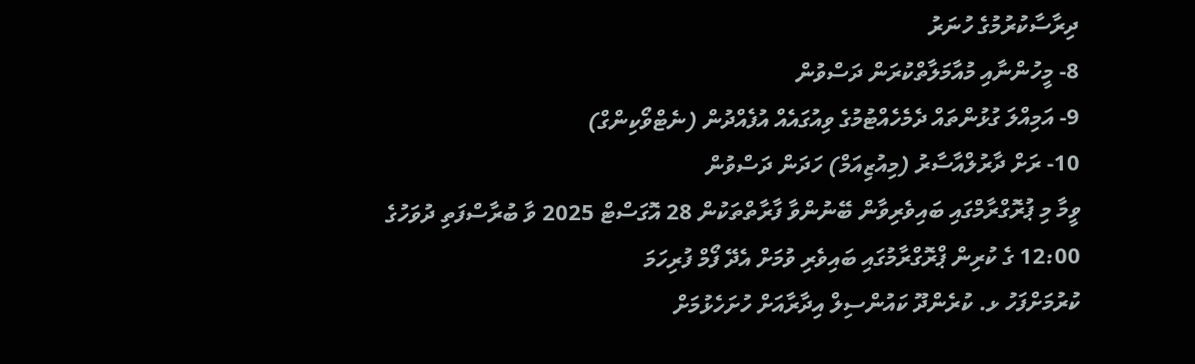ދިރާސާކުރުމުގެ ހުނަރު
8- މީހުންނާއި މުއާމަލާތްކުރަން ދަސްވުން
9- އަމިއްލަ ގުޅުންތައް ދެމެހެއްޓުމުގެ ވިއުގައެއް އުފެއްދުން (ނެޓްވޯކިންގް)
10- ރަށް ދާރުލްއާސާރު (މިއުޒިއަމް) ހަދަން ދަސްވުން
ވީމާ މި ޕުރޮގްރާމްގައި ބައިވެރިވާން ބޭނުންވާ ފާރާތްތަކުން 28 އޮގަސްޓް 2025 ވާ ބުރާސްފަތި ދުވަހުގެ 12:00 ގެ ކުރިން ޕްރޮގްރާމުގައި ބައިވެރި ވުމަށް އެދޭ ފޯމް ފުރިހަމަ
ކުރުމަށްފަހު ޅ. ކުރެންދޫ ކައުންސިލް އިދާރާއަށް ހުށަހެޅުމަށް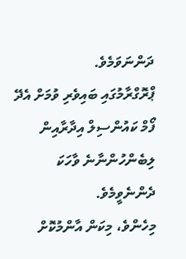ދަންނަވަމެވެ.
ޕްރޮގްރާމުގައި ބައިވެރި ވުމަށް އެދޭ ފޯމް ކައުންސިލް އިދާރާއިން ލިބެންހުންނާނެ ވާހަކަ ދެންނެވީމެވެ.
މިހެންވެ، މިކަން އާންމުކޮށް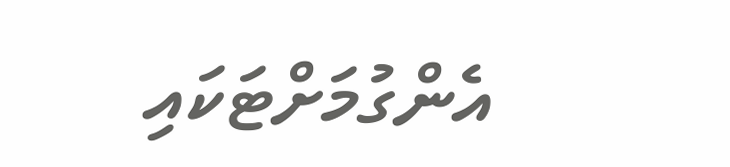އެންގުމަށްޓަކައި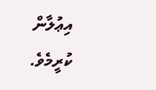އިޢުލާން ކުރީމެވެ.